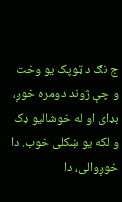ج نګ د ټوپک یو وخت و چې ژوند دومره خوږ، بډای او له خوشالیو ډک و لکه یو ښکلی خوب. دا خوږوالی، دا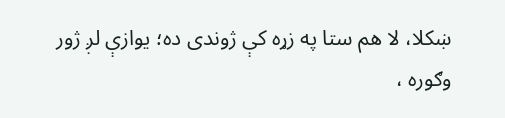ښکلا، لا هم ستا په زړه کې ژوندی ده؛ یوازې لږ ژور وګوره ،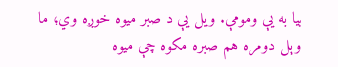بیا به یې ومومې. ویل یې د صبر میوه خوږه وي؛ ما وېل دومره هم صبره مکوه چې میوه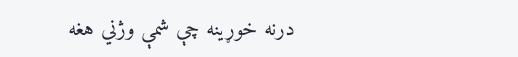درنه خوړینه چې شمې وژني هغه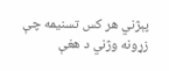پېژني هر کس تسنیمه چې زړونه وژني د هغې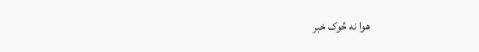هوا نه څوک خبر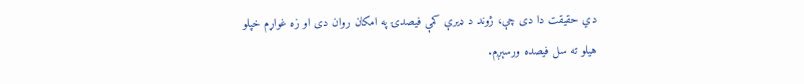دي حقیقت دا دی چې، ژوند د ډیرې کمې فیصدۍ په امکان روان دی او زه غواړم خپلو هیلو ته سل فیصده ورسېږم.